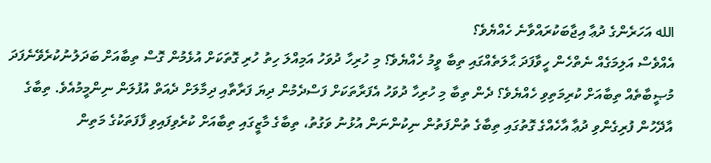الله އަހަރެންގެ ދުޢާ އިޖާބަކުރައްވާނެ ހެއްޔެވެ؟
އެއްވެސް އަލިމަގެއް ނެތްހެން ހީވާފަދަ ޙާލަތެއްގައި ތިބާ ވީމު ހެއްޔެވެ؟ މި ހުރިހާ ދުވަހު އަމިއްލަ ހިތު ހުރި ގޮތަކަށް އުޅެމުން ގޮސް ތިބާއަށް ބަދަލުނުކުރެވޭނެފަދަ މުޞީބާތެއް ތިބާއަށް ކުރިމަތިވި ހެއްޔެވެ؟ ދެން ތިބާ މި ހުރިހާ ދުވަހު އެފަރާތަކަށް ފަސްދެމުން ދިޔަ ފަރާތާއި ދިމާލަށް ދެއަތް އުފުލަން ނިންމީމުއެވެ. ތިބާގެ އާދޭހުން ފުރިގެންވި ދުޢާ އާހެއްގެ ގޮތުގައި ތިބާގެ ތުންފަތުން ނިކުންނަން އުޅުނު ވަގުތު، ތިބާގެ މާޒީގައި ތިބާއަށް ކުރެވިފައިވި ފާފަތަކުގެ މަތިން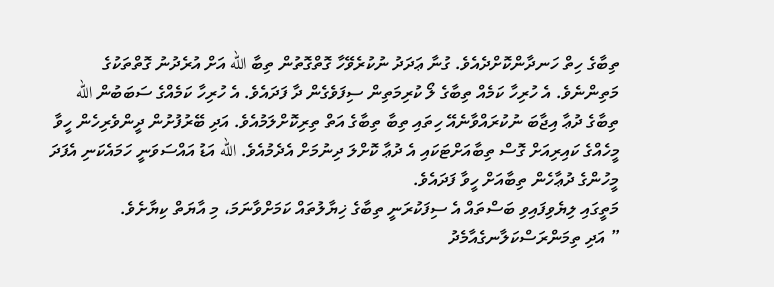ތިބާގެ ހިތް ހަނދާންކޮށްދެއެވެ. ގުނާ ޢަދަދު ނުކުރެވޭހާ ގޮތްގޮތުން ތިބާ الله އަށް އުރެދުނު ގޮތްތަކުގެ މަތިންނެވެ. އެ ހުރިހާ ކަމެއް ތިބާގެ ލޯ ކުރިމަތިން ސިފަވެގެން ދާ ފަދައެވެ. އެ ހުރިހާ ކަމެއްގެ ސަބަބުން الله ތިބާގެ ދުޢާ އިޖާބަ ނުކުރައްވާނެއޭ ހިތައި ތިބާ ތިބާގެ އަތް ތިރިކޮށްލަމުއެވެ. އަދި ބޭރުފުށުން ދީންވެރިހެން ހީވާ މީހެއްގެ ކައިރިއަށް ގޮސް ތިބާއަށްޓަކައި އެ ދުޢާ ކޮށްލަ ދިނުމަށް އެދެމުއެވެ. الله އަޑު އައްސަވަނީ ހަމައެކަނި އެފަދަ މީހުންގެ ދުޢާހެން ތިބާއަށް ހީވާ ފަދައެވެ.
މަތީގައި ލިޔެވިފައިވި ބަސްތައް އެ ސިފަކުރަނީ ތިބާގެ ޚިޔާލުތައް ކަމަށްވާނަމަ، މި އާޔަތް ކިޔާށެވެ.
” އަދި ތިމަންރަސްކަލާނގެއާމެދު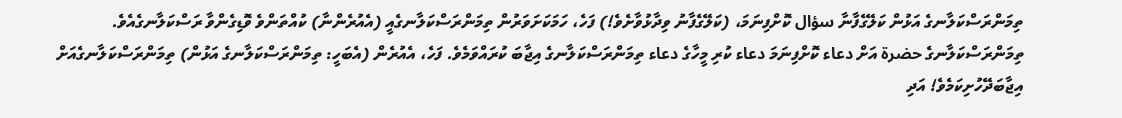ތިމަންރަސްކަލާނގެ އަޅުން ކަލޭގެފާނާ سؤال ކޮށްފިނަމަ، (ކަލޭގެފާނު ވިދާޅުވާށެވެ!) ފަހެ، ހަމަކަށަވަރުން ތިމަންރަސްކަލާނގެއީ (އެއުރެންނާ) ކުއްތަންވެ ވޮޑިގެންވާ ރަސްކަލާނގެއެވެ. ތިމަންރަސްކަލާނގެ حضرة އަށް دعاء ކޮށްފިނަމަ دعاء ކުރި މީހާގެ دعاء ތިމަންރަސްކަލާނގެ އިޖާބަ ކުރައްވަމެވެ. ފަހެ، އެއުރެން (އެބަހީ: ތިމަންރަސްކަލާނގެ އަޅުން) ތިމަންރަސްކަލާނގެއަށް އިޖާބަދޭހުށިކަމެވެ! އަދި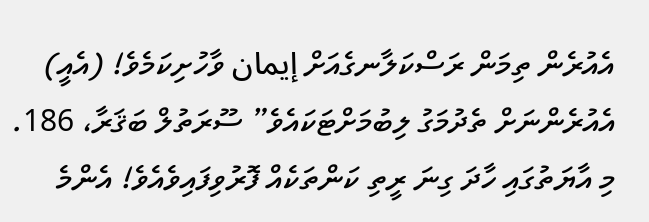އެއުރެން ތިމަން ރަސްކަލާނގެއަށް إيمان ވާހުށިކަމެވެ! (އެއީ) އެއުރެންނަށް ތެދުމަގު ލިބުމަށްޓަކައެވެ” ސޫރަތުލް ބަޤަރާ، 186.
މި އާޔަތުގައި ހާދަ ގިނަ ރީތި ކަންތަކެއް ފޮރުވިފައިވެއެވެ! އެންމެ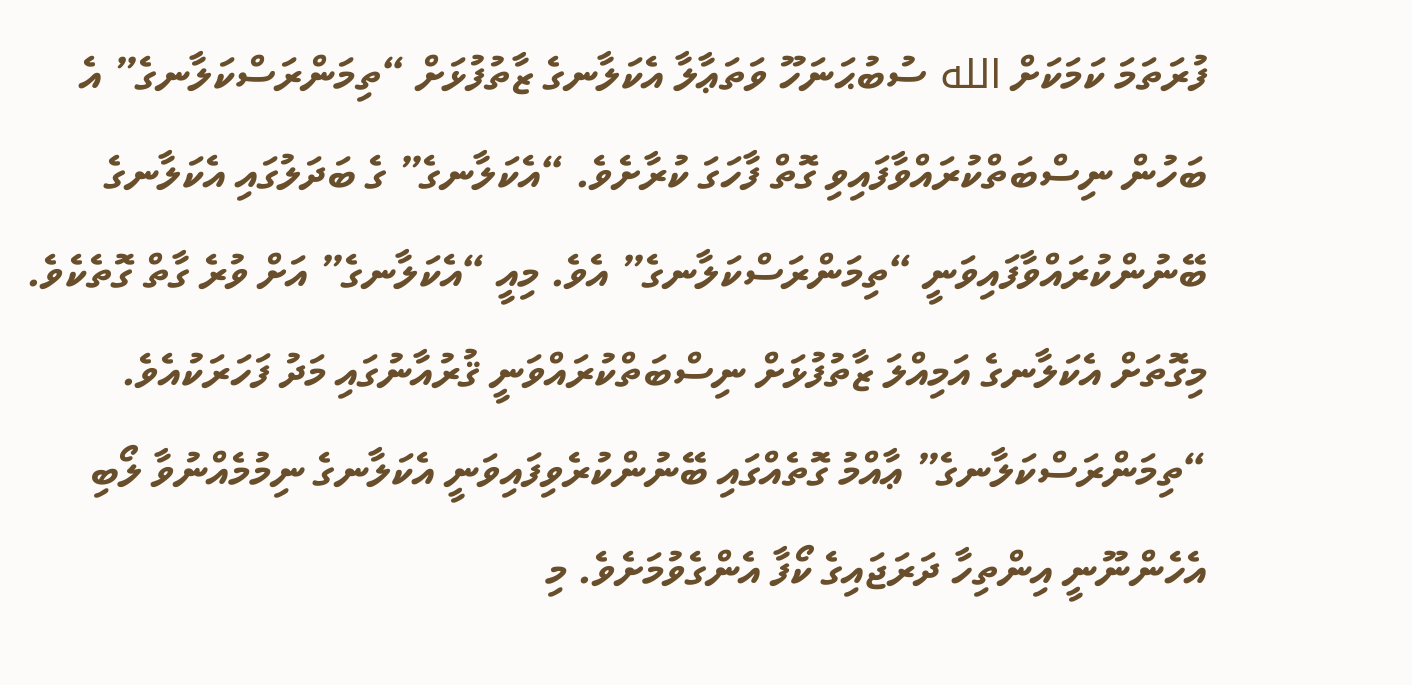ފުރަތަމަ ކަމަކަށް الله ސުބުޙަނަހޫ ވަތަޢާލާ އެކަލާނގެ ޒާތުފުޅަށް “ތިމަންރަސްކަލާނގެ” އެ ބަހުން ނިސްބަތްކުރައްވާފައިވި ގޮތް ފާހަގަ ކުރާށެވެ. “އެކަލާނގެ” ގެ ބަދަލުގައި އެކަލާނގެ ބޭނުންކުރައްވާފައިވަނީ “ތިމަންރަސްކަލާނގެ” އެވެ. މިއީ “އެކަލާނގެ” އަށް ވުރެ ގާތް ގޮތެކެވެ. މިގޮތަށް އެކަލާނގެ އަމިއްލަ ޒާތުފުޅަށް ނިސްބަތްކުރައްވަނީ ޤުރުއާނުގައި މަދު ފަހަރަކުއެވެ. “ތިމަންރަސްކަލާނގެ” ޢާއްމު ގޮތެއްގައި ބޭނުންކުރެވިފައިވަނީ އެކަލާނގެ ނިމުމެއްނުވާ ލޯބި އެހެންނޫނީ އިންތިހާ ދަރަޖައިގެ ކޯފާ އެންގެވުމަށެވެ. މި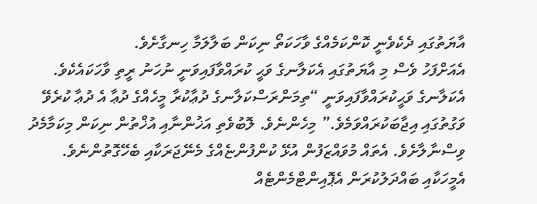އާޔަތުގައި ދެކެވެނީ ކޮންކަމެއްގެ ވާހަކަތޯ ނިކަން ބަލާލަމާ ހިނގާށެވެ.
އެއަށްފަހު ވެސް މި އާޔަތުގައި އެކަލާނގެ ވަޙީ ކުރައްވާފައިވަނީ ނުހަނު ރީތި ވާހަކައެކެވެ. އެކަލާނގެ ވަޙީކުރައްވާފައިވަނީ “ތިމަންރަސްކަލާނގެ ދުޢާކުރާ މީހެއްގެ ދުޢާ އެ ދުޢާ ކުރެވޭ ވަގުތުގައި އިޖާބަކުރައްވަމެވެ.” މިހެންނެވެ. ލޮބުވެތި އަޚުންނާއި އުޚްތުން ނިކަން މިކަމާމެދު ވިސްނާލާށެވެ. އެތައް މުވައްޒަފުން އުޅޭ ކުންފުންޏެއްގެ މެނޭޖަރަކާއި ބެހޭގޮތުންނެވެ. އެމީހަކާއި ބައްދަލުކުރަން އެޕޮއިންޓްމެންޓެއް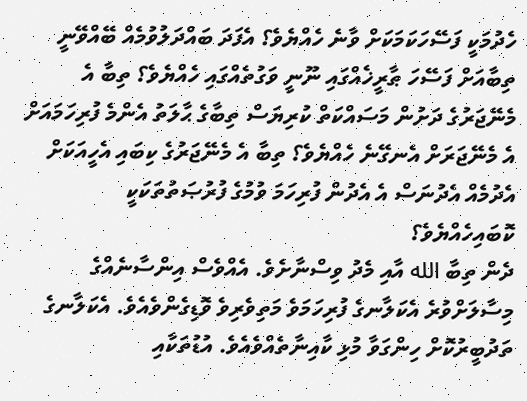ހެދުމަކީ ފަސޭހަކަމަކަށް ވާނެ ހެއްޔެވެ؟ އެފަދަ ބައްދަލުވުމެއް ބޭއްވޭނީ ތިބާއަށް ފަސޭހަ ޠާރީޚެއްގައި ނޫނީ ވަގުތެއްގައި ހެއްޔެވެ؟ ތިބާ އެ މެނޭޖަރުގެ ދަށުން މަސައްކަތް ކުރިޔަސް ތިބާގެ ޙާލަތު އެންމެ ފުރިހަމައަށް އެ މެނޭޖަރަށް އެނގޭނެ ހެއްޔެވެ؟ ތިބާ އެ މެނޭޖަރުގެ ކިބައި އެހީއަކަށް އެދުމެއް އެދުނަސް އެ އެދުން ފުރިހަމަ ވުމުގެ ފުރުޞަތުތަކަކީ ކޮބައިހެއްޔެވެ؟
ދެން ތިބާ الله އާއި މެދު ވިސްނާށެވެ. އެއްވެސް އިންސާނެއްގެ މިސާލަށްވުރެ އެކަލާނގެ ފުރިހަމަވެ މަތިވެރިވެ ވޮޑިގެންވެއެވެ. އެކަލާނގެ ތަދުބީރުކޮށް ހިންގަވާ މުޅި ކާއިނާތެއްވެއެވެ. އުޑުތަކާއި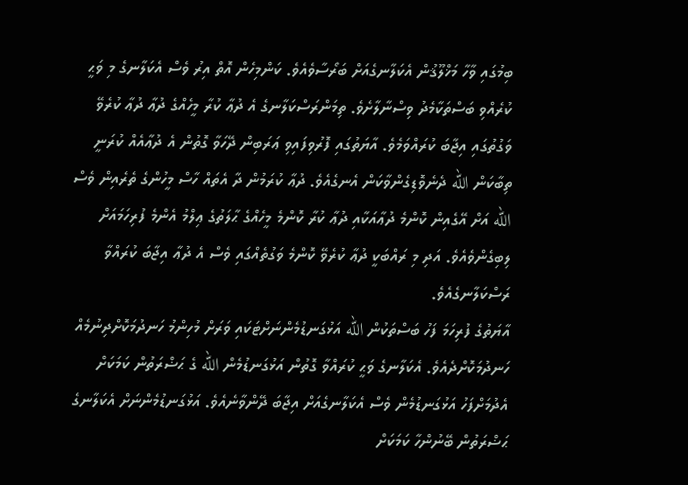ބިމުގައި ވާހާ މަޚްލޫޤުން އެކަލާނގެއަށް ބަރޯސާވެއެވެ. ކަންމިހެން އޮތް އިރު ވެސް އެކަލާނގެ މި ވަޙީ ކުރެއްވި ބަސްތަކާމެދު ވިސްނާލާށެވެ. ތިމަންރަސްކަލާނގެ އެ ދުޢާ ކުރާ މީހެއްގެ ދުޢާ ދުޢާ ކުރެވޭ ވަގުތުގައި އިޖާބަ ކުރައްވަމެވެ. އާޔަތުގައި ފޮރުވިފައިވި ޢަރަބިން ދޭހަވާ ގޮތުން އެ ދުޢާއެއް ކުރަނީ ތިބާކަން الله ދެނެވޮޑިގެންވާކަން އެނގެއެވެ. ދުޢާ ކުރަމުން ދާ އެތައް ހާސް މީހުންގެ ތެރެއިން ވެސް الله އަށް އޭގެއިން ކޮންމެ ދުޢާއަކާއި ދުޢާ ކުރާ ކޮންމެ މީހެއްގެ ޙާލަތުގެ ޢިލްމު އެންމެ ފުރިހަމައަށް ލިބިގެންވެއެވެ. އަދި މި ރައްބަކީ ދުޢާ ކުރެވޭ ކޮންމެ ވަގުތެއްގައި ވެސް އެ ދުޢާ އިޖާބަ ކުރައްވާ ރަސްކަލާނގެއެވެ.
އާޔަތުގެ ފުރިހަމަ ފަހު ބަސްތަކުން الله އަޅުގަނޑުމެންނަށްޓަކައި ވަރަށް މުހިންމު ހަނދުމަކޮށްދިނުމެއް ހަނދުމަކޮށްދެއެވެ. އެކަލާނގެ ވަޙީ ކުރައްވާ ގޮތުން އަޅުގަނޑުމެން الله ގެ ޙަޟްރަތުން ކަމަކަށް އެދުމަށްފަހު އަޅުގަނޑުމެން ވެސް އެކަލާނގެއަށް އިޖާބަ ދޭންވާނެއެވެ. އަޅުގަނޑުމެންނަށް އެކަލާނގެ ޙަޟްރަތުން ބޭނުންހާ ކަމަކަށް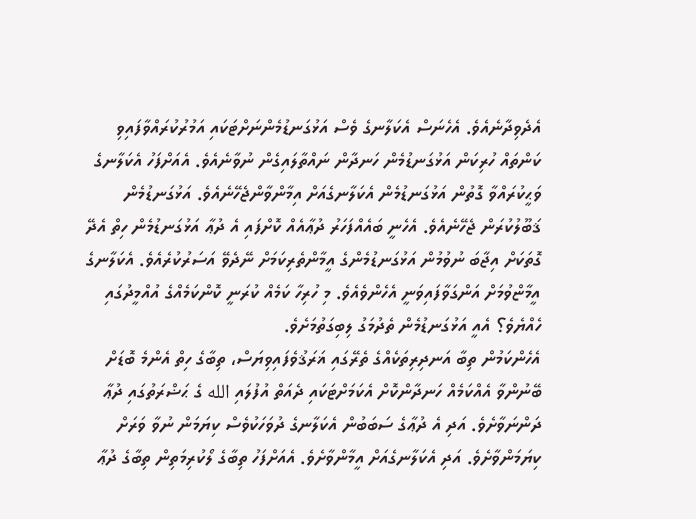އެދެވިދާނެއެވެ. އެހެނަސް އެކަލާނގެ ވެސް އަޅުގަނޑުމެންނަށްޓަކައި އަމުރުކުރައްވާފައިވި ކަންތައް ހުރިކަން އަޅުގަނޑުމެން ހަނދާން ނައްތާލައިގެން ނުވާނެއެވެ. އެއަށްފަހު އެކަލާނގެ ވަޙީކުރައްވާ ގޮތުން އަޅުގަނޑުމެން އެކަލާނގެއަށް އިމާންވާންޖެހޭނެއެވެ. އަޅުގަނޑުމެން ޤަބޫލުކުރަން ޖެހޭނެއެވެ. އެހެނީ ބައެއްފަހަރު ދުޢާއެއް ކޮށްފައި އެ ދުޢާ އަޅުގަނޑުމެން ހިތް އެދޭ ގޮތަކަށް އިޖާބަ ނުވުމުން އަޅުގަނޑުމެންގެ އީމާންތެރިކަމަށް ނޭދެވޭ އަސަރުކުރެއެވެ. އެކަލާނގެ އީމާޏްވުމަށް އަންގަވާފައިވަނީ އެހެންވެއެވެ. މި ހުރިހާ ކަމެއް ކުރަނީ ކޮންކަމެއްގެ އުއްމީދުގައި ހެއްޔެވެ؟ އެއީ އަޅުގަނޑުމެން ތެދުމަގު ލިބިގަތުމަށެވެ.
އެހެންކަމުން ތިބާ އަނދިރިތަކެއްގެ ތެރޭގައި ޣަރަޤުވެފައިވިޔަސް، ތިބާގެ ހިތް އެންމެ ބޮޑަށް ބޭނުންވާ އެއްކަމެއް ހަނދާންކޮށް އެކަމަށްޓަކައި ދެއަތް އުފުލައި الله ގެ ޙަޟްރަތުގައި ދުޢާ ދަންނަވާށެވެ. އަދި އެ ދުޢާގެ ސަބަބުން އެކަލާނގެ ދުވަހަކުވެސް ކިޔަމަން ނުވާ ވަރަށް ކިޔަމަންވާށެވެ. އަދި އެކަލާނގެއަށް އީމާންވާށެވެ. އެއަށްފަހު ތިބާގެ ލޯކުރިމަތިން ތިބާގެ ދުޢާ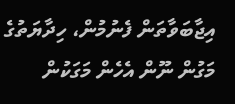އިޖާބަވާތަން ފެނުމުން، ހިދާޔަތުގެ މަގުން ނޫން އެހެން މަގަކުން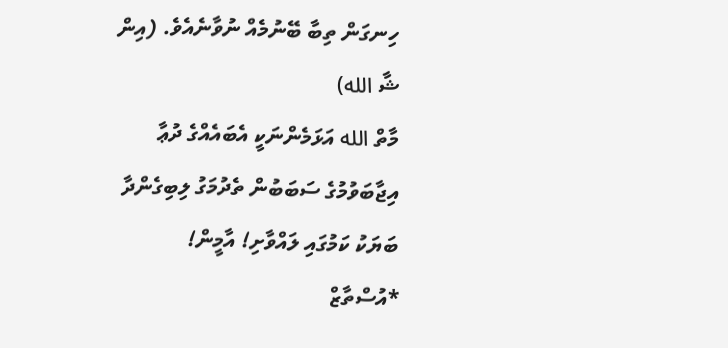ހިނގަން ތިބާ ބޭނުމެއް ނުވާނެއެވެ. (އިން ޝާ الله)
މާތް الله އަޅަމެންނަކީ އެބައެއްގެ ދުޢާ އިޖާބަވުމުގެ ސަބަބުން ތެދުމަގު ލިބިގެންދާ ބަޔަކު ކަމުގައި ލައްވާށި! އާމީން!
*އުސްތާޒް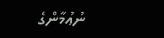ނުޢުމާންގެ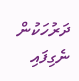ދަރުހަކުން ނެގިފައި